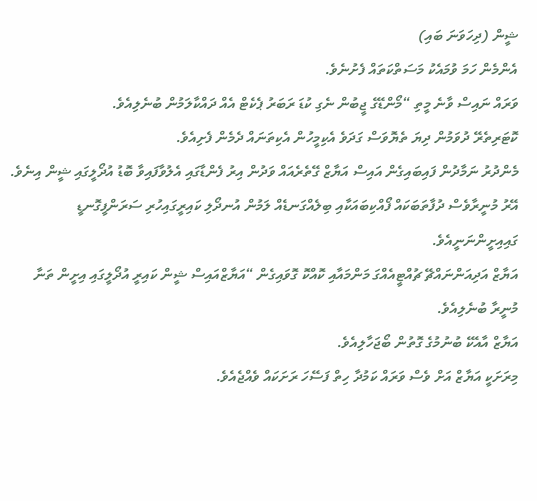ޝީން (ދިހަވަނަ ބައި)
އެންމެން ހަމަ ވުމައެކު މަސަތްކަތައް ފެށުނެވެ.
ވަރައް ނައިސް ވާނެ މީތި “މޯންޑޭގެ ޖީބުން ނެގި ކުޑަ ރަބަރު ޕެކެޓް އެއް ދައްކާލަމުން ބުނެލިއެވެ.
ކޮޓަރިތެރޭ ދުވަމުން ދިޔަ ތެޔޮވަސް ގަދަވެ އެކިމީހުން އެކިތަނައް ދެމެން ފެށިއެވެ.
މެންދުރު ނަމާދުން ފައިބައިގެން އައިސް އަޔާޒް ގޭތެރެއައް ވަދުން އިރު ފެންޑާގައި އެލުވާފައިވާ ބޮޑު އުދޯލީގައި ޝީން އިނެވެ.
އޭރު މުނީރާވެސް ދުފާތަބަކައް ފޯއްކިބައަކާއި ބިލެއްގަނޑެއް ލަމުން އުނދޯލި ކައިރީގައިހުރި ސަރަންފީގޮނޑީ ގައިއިށީންނަނީއެވެ.
އަޔާޒް އަދިއަންނައްޗޭ ޗުއްޓީއެއްގަ މަންމައާއި ކޮއްކޮ ގޮވައިގެން “އަޔާޒްއައިސް ޝީން ކައިރީ އުދޯލީގައި އިށީން ތަނާ މުނީރާ ބުނެލިއެވެ.
އަޔާޒް އާއެކޭ ބުނުމުގެ ގޮތުން ބޯޖަހާލިއެވެ.
މިރަށަކީ އަޔާޒް އަށް ވެސް ވަރައް ކަމުދާ ހިތް ފަސޭހަ ރަށަކައް ވެއްޖެއެވެ.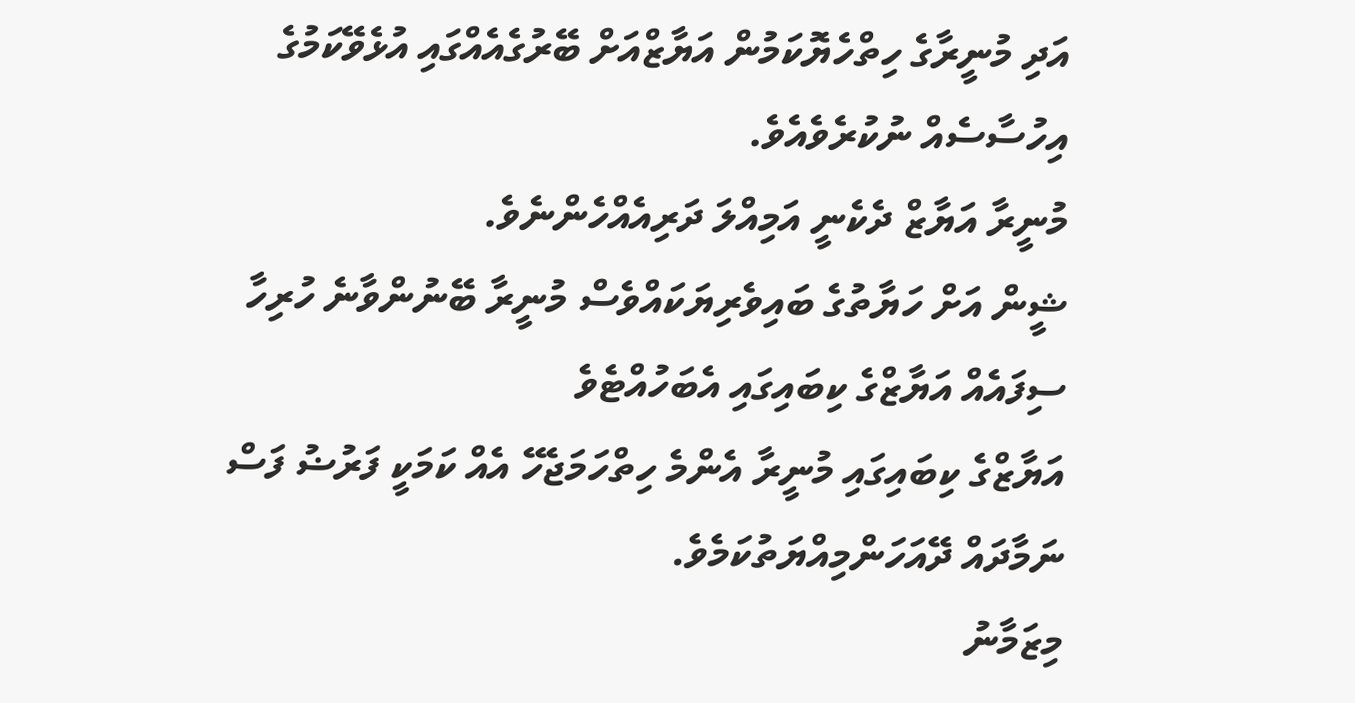އަދި މުނީރާގެ ހިތްހެޔޮކަމުން އަޔާޒްއަށް ބޭރުގެއެއްގައި އުޅެވޭކަމުގެ އިހުސާސެއް ނުކުރެވެއެވެ.
މުނީރާ އަޔާޒް ދެކެނީ އަމިއްލަ ދަރިއެއްހެންނެވެ.
ޝީން އަށް ހަޔާތުގެ ބައިވެރިޔަކައްވެސް މުނީރާ ބޭނުންވާނެ ހުރިހާ ސިފައެއް އަޔާޒްގެ ކިބައިގައި އެބަހުއްޓެވެ
އަޔާޒްގެ ކިބައިގައި މުނީރާ އެންމެ ހިތްހަމަޖެހޭ އެއް ކަމަކީ ފަރުޟު ފަސް ނަމާދައް ދޭއަހަންމިއްޔަތުކަމެވެ.
މިޒަމާނު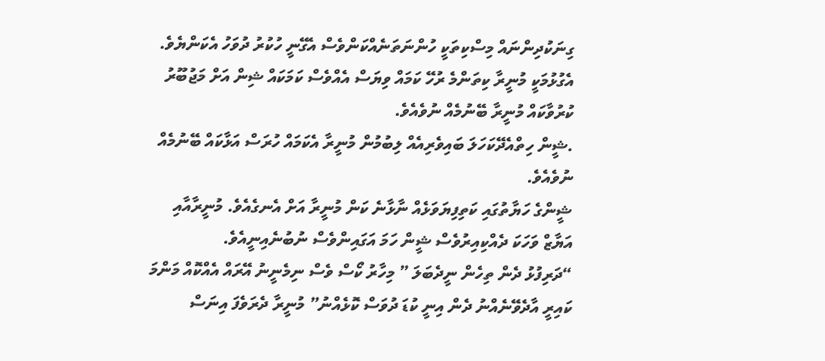ގިނަކުދިންނައް މިސްކިތަކީ ހުންނަތަނެއްކަންވެސް އެގޭނީ ހުކުރު ދުވަހު އެކަންޔެވެ.
އެގުޅުމަކީ މުނީރާ ކިތަންމެ ރުހޭ ކަމައް ވިޔަސް އެއްވެސް ކަމަކައް ޝިން އަށް މަޖުބޫރު ކުރުވާކައް މުނީރާ ބޭނުމެއް ނުވެއެވެ.
.ޝީން ހިތްއެދޭކަހަލަ ބައިވެރިއެއް ލިބުމުން މުނީރާ އެކަމައް ހުރަސް އަޅާކައް ބޭނުމެއް ނުވެއެވެ.
ޝީންގެ ހަޔާތުގައި ކަތިފިޔަވަޅެއް ނާޅާނެ ކަން މުނީރާ އަށް އެނގެއެވެ. މުނީރާއާއި އަޔާޒް ވަހަކަ ދެއްކިއިރުވެސް ޝީން ހަމަ އަގައިންވެސް ނުބުނެއިނީއެވެ.
“ދަރިފުޅު ދެން ތިހެން ނީދެބަލަ ” މިހާރު ކޯސް ވެސް ނިމެނީނު އޭރައް އެއްކޮއް މަންމަ ކައިރީ އާދެވޭނެއްނު ދެން އިނީ ކުޑަ ދުވަސް ކޮޅެއްނު” މުނީރާ ދެރަވެފަ އިނަސް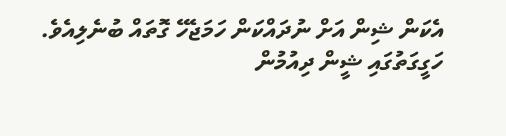އެކަން ޝިން އަށް ނުދައްކަން ހަމަޖެހޭ ގޮތައް ބުނެލިއެވެ.
ހަގީގަތުގައި ޝީން ދިއުމުން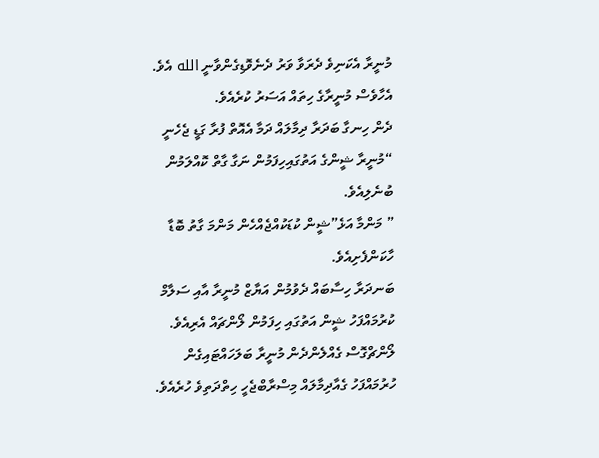މުނީރާ އެކަނިވެ ދެރަވާ ވަރު ދެނެވޮޑިގެންވާނީ الله އެވެ.
އެހާވެސް މުނީރާގެ ހިތައް އަސަރު ކުރެއެވެ.
ދެން ހިނގާ ބަދަރާ ދިމާލައް ދަމާ އެއޮތް ފުރާ ގަޑީ ޖެހެނީ “މުނީރާ ޝީންގެ އަތުގައިހިފަމުން ނަގާ ގާތް ކޮއްލަމުން ބުނެލިއެވެ.
” މަންމާ އަޅެ”ޝީން ކުޑަކުއްޖެއްހެން މަންމަ ގާތު ބޮޑާ ހާކަންފެށިއެވެ.
ބަނދަރާ ހިސާބައް ދެވުމުން އަޔާޒް މުނީރާ އާއި ސަލާމް ކުރުމައްފަހު ޝީން އަތުގައި ހިފަމުން ލޯންޗައް އެރިއެވެ.
ލޯންޗްގޮސް ގެއްލެންދެން މުނީރާ ބަލަހައްޓައިގެން ހުރުމައްފަހު ގެއާދިމާލައް މިސްރާބްޖެހީ ހިތްދަތިވެ ހުރެއެވެ.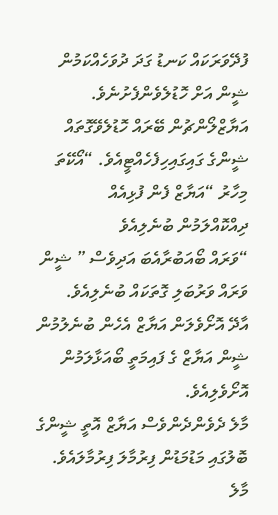ފުދޭވަރަކައް ކަނޑު ގަދަ ދުވަހެއްކަމުން ޝީން އަށް ހޮޑުލެވެންފެށުނެވެ. އަޔާޒްލޯންޗުން ބޭރައް ހޮޑުލެވޭގޮތައް ޝީންގެ ގައިގައިހިފެހެއްޓީއެވެ. “އޯކޭތަ މިހާރު “އަޔާޒް ފެން ފުޅިއެއް ދިއްކޮއްލަމުން ބުނެލިއެވެ
“ވަރައް ބޯއަބުރާއެބަ އަދިވެސް ” ޝީން ވަރައް ވަރުބަލި ގޮތަކައް ބުނެލިއެވެ.
އާދޭ އޮށޯވެލަން އަޔާޒް އެހެން ބުނެލުމުން ޝީން އަޔާޒް ގެ ފައިމަތީ ބޯއަޅާލަމުން އޮށޯވެލިއެވެ.
މާލެ ދެވެންދެންވެސް އަޔާޒް އޮތީ ޝީންގެ ބޮލުގައި މަޑުމަޑުން ފިރުމާލަ ފިރުމާލައެވެ.
މާލެ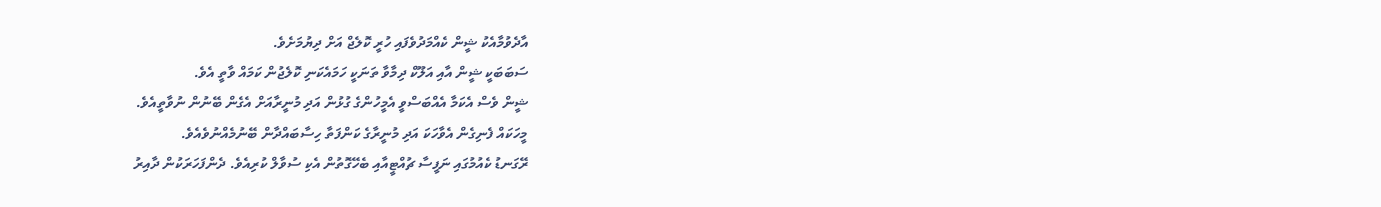އާދެވުމާއެކު ޝީން ކެއްމަދުވެފައި ހުރީ ކޮލެޖް އަށް ދިޔުމަށެވެ.
ސަބަބަކީ ޝީން އާއި އަލޫކް ދިމާވާ ތަނަކީ ހަމައެކަނި ކޮލެޖުން ކަމައް ވާތީ އެވެ.
ޝީން ވެސް އެކަމާ އެއްބަސްވީ އެމީހުންގެ ގުޅުން އަދި މުނީރާއަށް އެގެން ބޭނުން ނުވާތީއެވެ.
މީހަކައް ފެނިގެން އެވާހަކަ އަދި މުނީރާގެ ކަންފަތާ ހިސާބައްދާން ބޭނުމެއްނުވެއެވެ.
ރޭގަނޑު ކެއުމުގައި ނަފީސާ ޗުއްޓީއާއި ބެހޭގޮތުން އެކި ސުވާލް ކުރިއެވެ. ދެންފަހަރަކުން ދާއިރު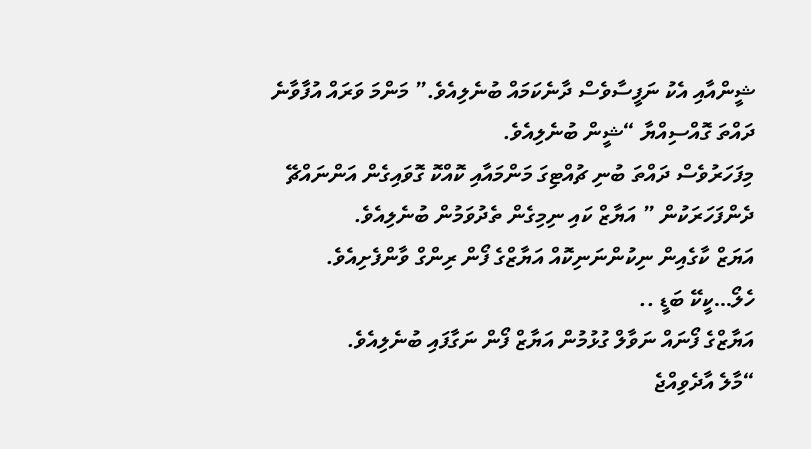ޝީންއާއި އެކު ނަފީސާވެސް ދާނެކަމައް ބުނެލިއެވެ.” މަންމަ ވަރައް އުފާވާނެ ދައްތަ ގޮއްސިއްޔާ “ޝީން ބުނެލިއެވެ.
މިފަހަރުވެސް ދައްތަ ބުނި ޗުއްޓިގަ މަންމައާއި ކޮއްކޮ ގޮވައިގެން އަންނައްޗޭ ދެންފަހަރަކުން ” އަޔާޒް ކައި ނިމިގެން ތެދުވަމުން ބުނެލިއެވެ.
އަޔަޒް ކާގެއިން ނިކުންނަނިކޮއް އަޔާޒްގެ ފޯން ރިންގް ވާންފެށިއެވެ.
ހެލޯ…ކީކޭ ބަޑީ ..
އަޔާޒްގެ ފޯނައް ނަވާލް ގުޅުމުން އަޔާޒް ފޯން ނަގާފައި ބުނެލިއެވެ.
“މާލެ އާދެވިއްޖެ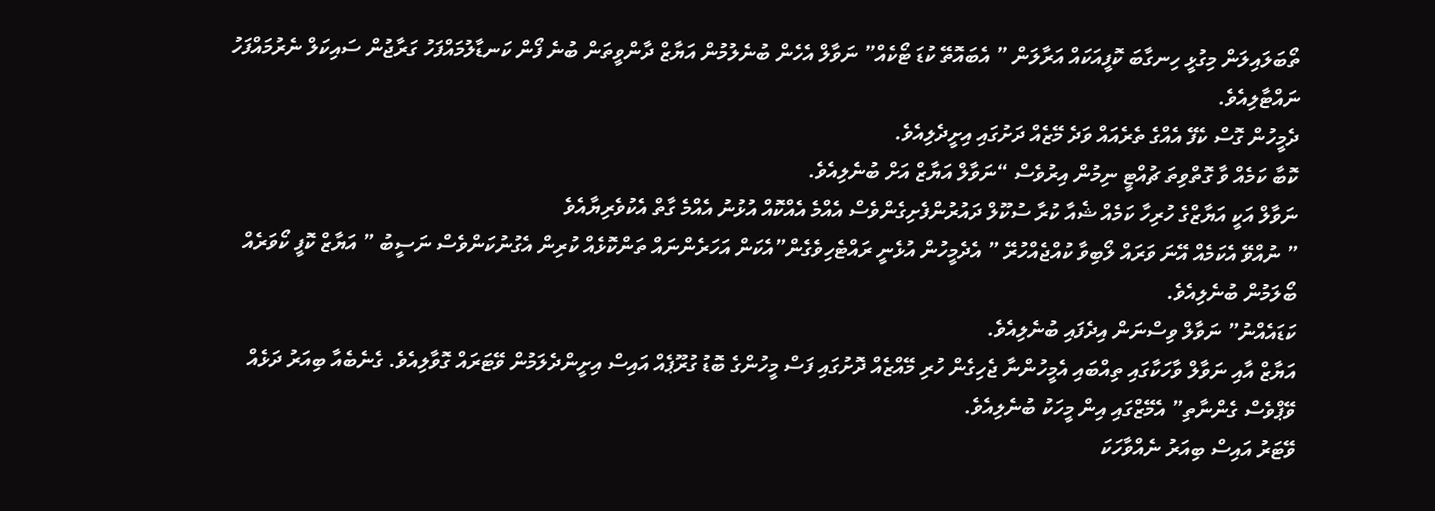ތޯބަލައިލަން މިގުޅީ ހިނގާބަ ކޮފީއަކައް އަރާލަން ” އެބައޮތޭ ކުޑަ ޓޯކެއް” ނަވާލް އެހެން ބުނެލުމުން އަޔާޒް ދާންވީތަން ބުނެ ފޯން ކަނޑާލުމައްފަހު ގަރާޖުން ސައިކަލް ނެރުމައްފަހު ނައްޓާލިއެވެ.
ދެމީހުން ގޮސް ކެފޭ އެއްގެ ތެރެއައް ވަދެ މޭޒެއް ދަށުގައި އިށީދެލިއެވެ.
ކޮބާ ކަމެއް ވާ ގޮތްވިތަ ޗުއްޓީ ނިމުން އިރުވެސް “ނަވާލް އަޔާޒް އަށް ބުނެލިއެވެ.
ނަވާލް އަކީ އަޔާޒްގެ ހުރިހާ ކަމެއް ޝެއާ ކުރާ ސުކޫލް ދައުރުންފެށިގެންވެސް އެއްމެ އެއްކޮއް އުޅުނު އެއްމެ ގާތް އެކުވެރިޔާއެވެ
” ނުއްވޭ އެކަމެއް އޭނަ ވަރައް ލޯބިވާ ކުއްޖެއްހުރޭ ” އެދެމީހުން އުޅެނީ ރައްޓެހިވެގެން”އެކަން އަހަރެންނައް ތަންކޮޅެއް ކުރިން އެގުނުކަންވެސް ނަސީބު ” އަޔާޒް ކޮފީ ކޯވަރެއް ބޯލަމުން ބުނެލިއެވެ.
ކަޑައެއްނު” ނަވާލް ވިސްނަން އިދެފައި ބުނެލިއެވެ.
އަޔާޒް އާއި ނަވާލް ވާހަކާގައި ތިއްބައި އެމީހުންނާ ޖެހިގެން ހުރި މޭއްޒެއް ދޮށުގައި ފަސް މީހުންގެ ބޮޑު ގުރޫޕެއް އައިސް އިށީންދެލަމުން ވޭޓަރައް ގޮވާލިއެވެ. ގެނެބެއާ ބިއަރު ދަޅެއް ވޭޕްވެސް ގެންނާތި” އެމޭޒްގައި އިން މީހަކު ބުނެލިއެވެ.
ވޭޓަރު އައިސް ބިއަރު ނެއްވާހަކަ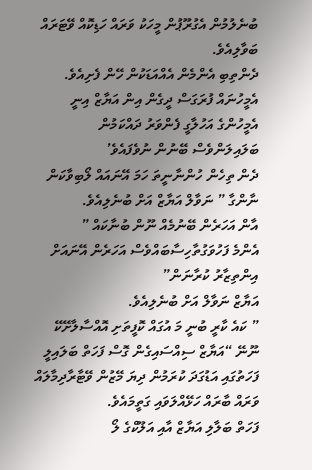ބުނެލުމުން އެގުރޫޕުން މީހަކު ވަރައް ހަޑިކޮއް ވޭޓަރައް ބަވާލިއެވެ.
ދެންތިބި އެންމެން އެއްއަޑަކުން ހޭން ފެށިއެވެ.
އެމީހުނައް ފުރަގަސް ދީގެން އިން އަޔާޒް އިނީ އެމީހުންގެ އަހުލާގީ ފެންވަރު ދައްކަމުން ބަލައިލަންވެސް ބޭނުން ނުވެފައެވެ’
ދެން ތިހެން ހުންނާނީތަ ހަމަ އޭނައައް ލޯބިވާކަން ނާންގާ ” ނަވާލް އަޔާޒް އަށް ބުނެލިއެވެ.
އާން އަހަރެން ބޭނުމެއް ނޫން ބުނާކައް ”
އެންމެ ފަހުވަގުތާހިސާބައްވެސް އަހަރެން އޭނައަށް އިންތިޒާރު ކުރާނަން”
އަޔާޒް ނަވާލް އަށް ބުނެލިއެވެ.
” ކައެ ކާރީ ބުނީ މަ އުގައް ކޮފީތަށި އޮއްސާލާށޭކޭ ނޫނޭ “އަޔާޒް ސިއްސައިގެން ގޮސް ފަހަތް ބަލައިލީ ފަހަތުގައި އަޑުގަދަ ކުރަމުން ދިޔަ މޭޒުން ވޭޓާރާދިމާލައް ވަރައް ބާރައް ހަޅޭއްލަވައި ގަތީމައެވެ.
ފަހަތް ބަލާލި އަޔާޒް އާއި އަލޫކްގެ ލޯ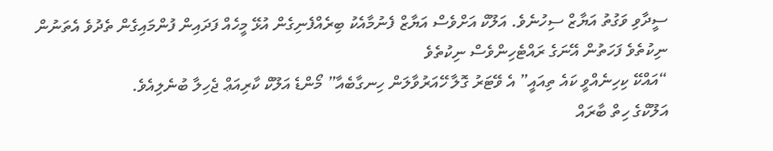ސީދާވި ވަގުތު އަޔާޒް ސިހުނެވެ. އަލޫކް އަށްވެސް އަޔާޒް ފެނުމާއެކު ބިރެއްފެނިގެން އުޅޭ މީހެއް ފަދައިން ފުންމައިގެން ތެދުވެ އެތަނުން ނިކުތެވެ ފަހަތުން އޭނަގެ ރައްޓެހިންވެސް ނިކުތެވެ
“އައްކޭ ކިހިނެއްވީ ކައެ ތިއައީ” އެ ވޭޓަރު ގޮލާ ހޭއަރުވާލަން ހިނގާބެއާ” މޯންޑެ އަލޫކް ކާރިއަޢް ޖެހިލާ ބުނެލިއެވެ.
އަލޫކްގެ ހިތް ބާރައް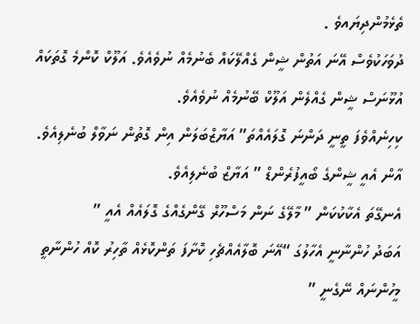ތެޅެމުންދިޔައވެ .
ދުވަހަކުވެސް އޭނަ އަތުން ޝީން ގެއްލޭކައް ބެނުމެއް ނުވެއެވެ. އަލޫކް ކޮންމެ ގޮތަކައް އުޅޫނަސް ޝީން ގެއްލެން އަލޫކް ބޭނުމެއް ނުވެއެވެ.
ކިހިނެއްވެފަ ތީނީ ދަންނަ ގޮލައެއްތަ” އަޔާޒްބަލަން އިން ގޮތުން ނަވާލް ބުނެލިއެވެ.
އާން އެއީ ޝީންގެ ބޯއީފުރެންޑް ” އަޔާޒް ބުނެލިއެވެ.
އެނގޭތަ އެކާކުކަން ” މާލޭގެ ނަން މަސްހޫރް ގޭންގެއްގެ ގޮލައެއް އެއީ ”
އަބަދު ހުންނާނީ އެހާލުގަ “އޭނަ ބޮލާއެއްޗެހި ކޮށާފަ ތަންކޮޅެއް ތާހިރު ކޮއް ހުންނާތީ މީހުންނައް ނޭގެނީ ”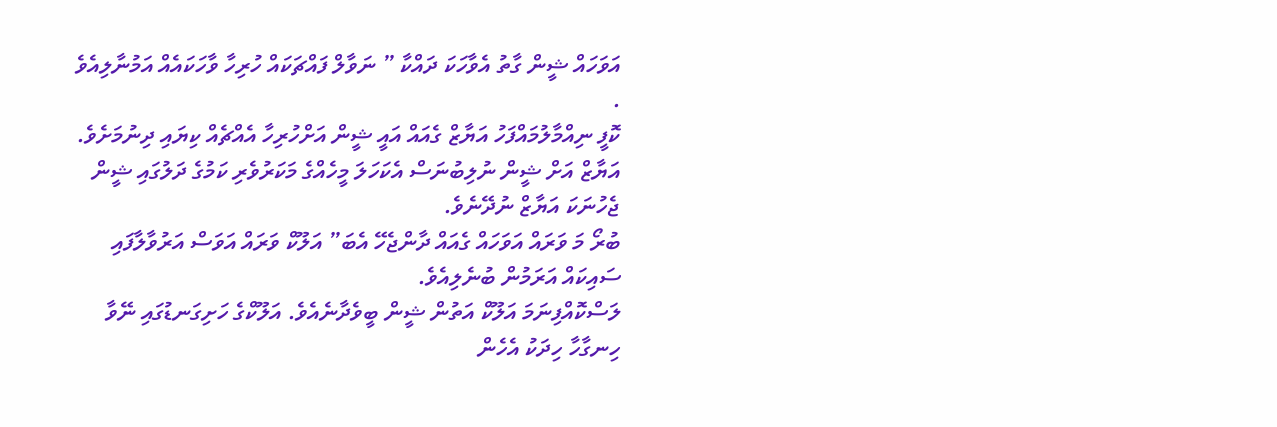އަވަހައް ޝީން ގާތު އެވާހަކަ ދައްކާ ” ނަވާލް ފައްޗަކައް ހުރިހާ ވާހަކައެއް އަމުނާލިއެވެ .
ކޮފީ ނިއްމާލުމައްފަހު އަޔާޒް ގެއައް އައީ ޝީން އަށްހުރިހާ އެއްޗެއް ކިޔައި ދިނުމަށެވެ.
އަޔާޒް އަށް ޝީން ނުލިބުނަސް އެކަހަލަ މީހެއްގެ މަކަރުވެރި ކަމުގެ ދަލުގައި ޝީން ޖެހުނަކަ އަޔާޒް ނުދޭނެވެ.
ބުރޯ މަ ވަރައް އަވަހައް ގެއައް ދާންޖެހޭ އެބަ” އަލޫކް ވަރައް އަވަސް އަރުވާލާފައި ސައިކައް އަރަމުން ބުނެލިއެވެ.
ލަސްކޮއްފިނަމަ އަލޫކް އަތުން ޝީން ބީވެދާނެއެވެ. އަލޫކްގެ ހަށިގަނޑުގައި ނޭވާ ހިނގާހާ ހިދަކު އެހެން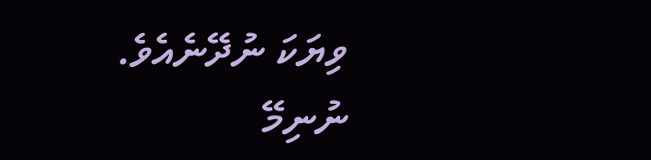ވިޔަކަ ނުދޭނެއެވެ.
ނުނިމޭ